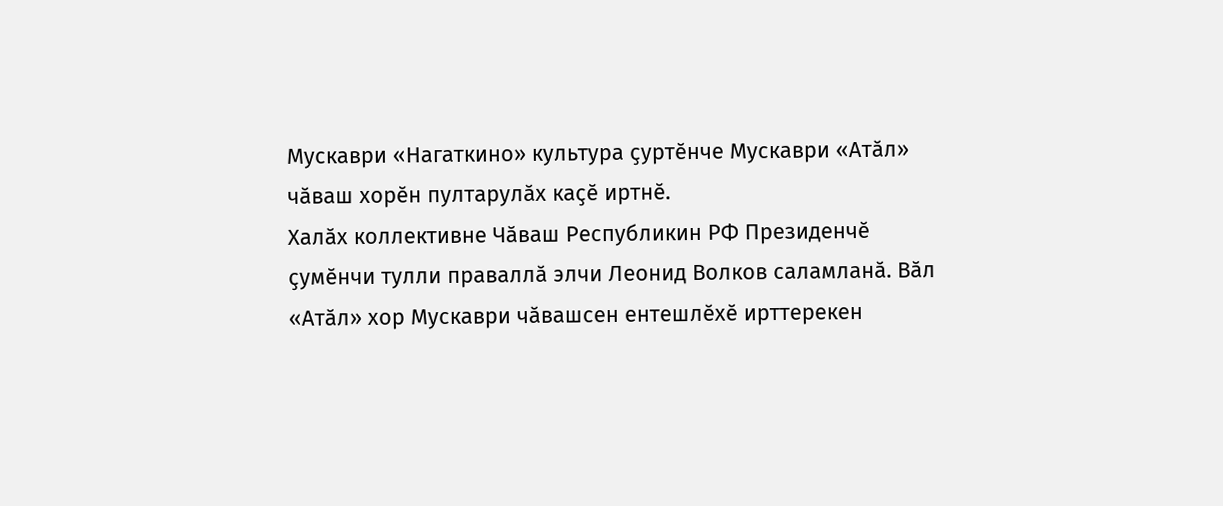Мускаври «Нагаткино» культура ҫуртӗнче Мускаври «Атӑл» чӑваш хорӗн пултарулӑх каҫӗ иртнӗ.
Халӑх коллективне Чӑваш Республикин РФ Президенчӗ ҫумӗнчи тулли праваллӑ элчи Леонид Волков саламланӑ. Вӑл «Атӑл» хор Мускаври чӑвашсен ентешлӗхӗ ирттерекен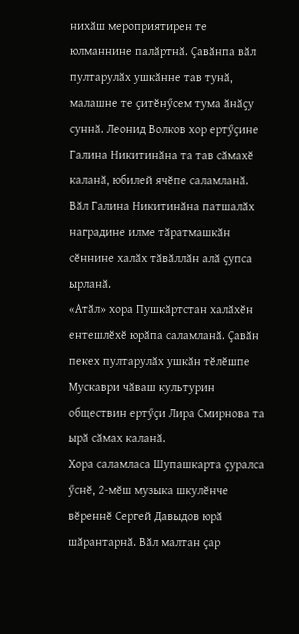нихӑш мероприятирен те юлманнине палӑртнӑ. Ҫавӑнпа вӑл пултарулӑх ушкӑнне тав тунӑ, малашне те ҫитӗнӳсем тума ӑнӑҫу суннӑ. Леонид Волков хор ертӳҫине Галина Никитинӑна та тав сӑмахӗ каланӑ, юбилей ячӗпе саламланӑ. Вӑл Галина Никитинӑна патшалӑх наградине илме тӑратмашкӑн сӗннине халӑх тӑвӑллӑн алӑ ҫупса ырланӑ.
«Атӑл» хора Пушкӑртстан халӑхӗн ентешлӗхӗ юрӑпа саламланӑ. Ҫавӑн пекех пултарулӑх ушкӑн тӗлӗшпе Мускаври чӑваш культурин обществин ертӳҫи Лира Смирнова та ырӑ сӑмах каланӑ.
Хора саламласа Шупашкарта ҫуралса ӳснӗ, 2-мӗш музыка шкулӗнче вӗреннӗ Сергей Давыдов юрӑ шӑрантарнӑ. Вӑл малтан ҫар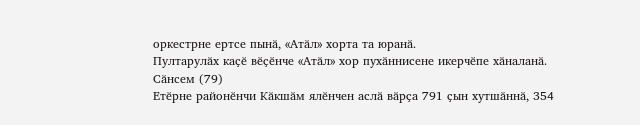оркестрне ертсе пынӑ, «Атӑл» хорта та юранӑ.
Пултарулӑх каҫӗ вӗҫӗнче «Атӑл» хор пухӑннисене икерчӗпе хӑналанӑ.
Сӑнсем (79)
Етӗрне районӗнчи Кӑкшӑм ялӗнчен аслӑ вӑрҫа 791 ҫын хутшӑннӑ, 354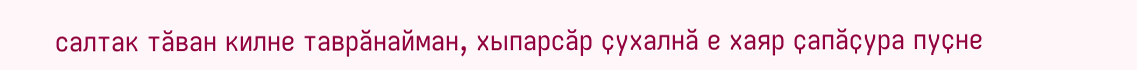салтак тӑван килне таврӑнайман, хыпарсӑр ҫухалнӑ е хаяр ҫапӑҫура пуҫне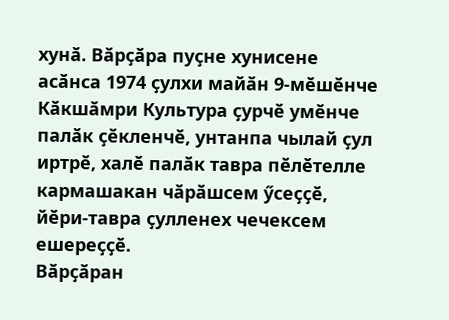хунӑ. Вӑрҫӑра пуҫне хунисене асӑнса 1974 ҫулхи майӑн 9-мӗшӗнче Кӑкшӑмри Культура ҫурчӗ умӗнче палӑк ҫӗкленчӗ, унтанпа чылай ҫул иртрӗ, халӗ палӑк тавра пӗлӗтелле кармашакан чӑрӑшсем ӳсеҫҫӗ, йӗри-тавра ҫулленех чечексем ешереҫҫӗ.
Вӑрҫӑран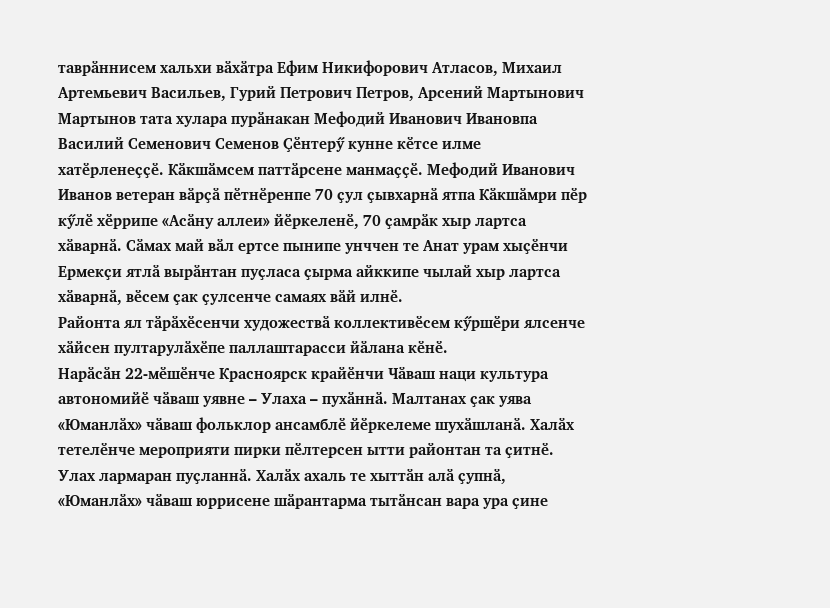таврӑннисем хальхи вӑхӑтра Ефим Никифорович Атласов, Михаил Артемьевич Васильев, Гурий Петрович Петров, Арсений Мартынович Мартынов тата хулара пурӑнакан Мефодий Иванович Ивановпа Василий Семенович Семенов Ҫӗнтерӳ кунне кӗтсе илме хатӗрленеҫҫӗ. Кӑкшӑмсем паттӑрсене манмаҫҫӗ. Мефодий Иванович Иванов ветеран вӑрҫӑ пӗтнӗренпе 70 ҫул ҫывхарнӑ ятпа Кӑкшӑмри пӗр кӳлӗ хӗррипе «Асӑну аллеи» йӗркеленӗ, 70 ҫамрӑк хыр лартса хӑварнӑ. Сӑмах май вӑл ертсе пынипе унччен те Анат урам хыҫӗнчи Ермекҫи ятлӑ вырӑнтан пуҫласа ҫырма айккипе чылай хыр лартса хӑварнӑ, вӗсем ҫак ҫулсенче самаях вӑй илнӗ.
Районта ял тӑрӑхӗсенчи художествӑ коллективӗсем кӳршӗри ялсенче хӑйсен пултарулӑхӗпе паллаштарасси йӑлана кӗнӗ.
Нарӑсӑн 22-мӗшӗнче Красноярск крайӗнчи Чӑваш наци культура автономийӗ чӑваш уявне – Улаха – пухӑннӑ. Малтанах ҫак уява «Юманлӑх» чӑваш фольклор ансамблӗ йӗркелеме шухӑшланӑ. Халӑх тетелӗнче мероприяти пирки пӗлтерсен ытти районтан та ҫитнӗ.
Улах лармаран пуҫланнӑ. Халӑх ахаль те хыттӑн алӑ ҫупнӑ, «Юманлӑх» чӑваш юррисене шӑрантарма тытӑнсан вара ура ҫине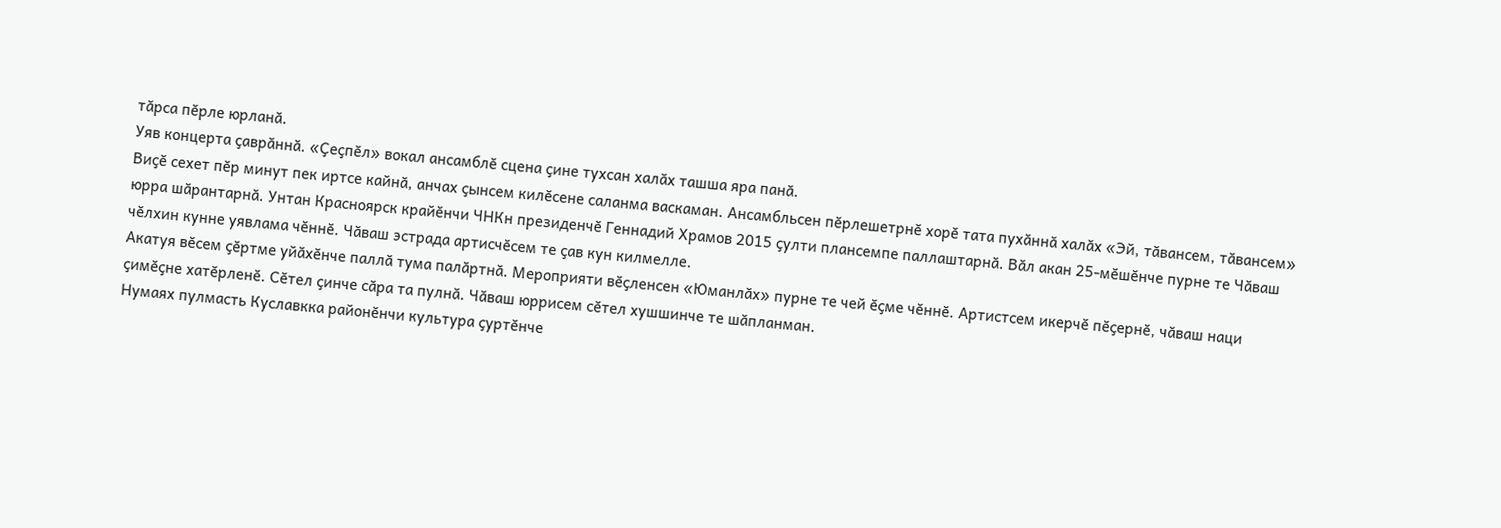тӑрса пӗрле юрланӑ.
Уяв концерта ҫаврӑннӑ. «Ҫеҫпӗл» вокал ансамблӗ сцена ҫине тухсан халӑх ташша яра панӑ.
Виҫӗ сехет пӗр минут пек иртсе кайнӑ, анчах ҫынсем килӗсене саланма васкаман. Ансамбльсен пӗрлешетрнӗ хорӗ тата пухӑннӑ халӑх «Эй, тӑвансем, тӑвансем» юрра шӑрантарнӑ. Унтан Красноярск крайӗнчи ЧНКн президенчӗ Геннадий Храмов 2015 ҫулти плансемпе паллаштарнӑ. Вӑл акан 25-мӗшӗнче пурне те Чӑваш чӗлхин кунне уявлама чӗннӗ. Чӑваш эстрада артисчӗсем те ҫав кун килмелле.
Акатуя вӗсем ҫӗртме уйӑхӗнче паллӑ тума палӑртнӑ. Мероприяти вӗҫленсен «Юманлӑх» пурне те чей ӗҫме чӗннӗ. Артистсем икерчӗ пӗҫернӗ, чӑваш наци ҫимӗҫне хатӗрленӗ. Сӗтел ҫинче сӑра та пулнӑ. Чӑваш юррисем сӗтел хушшинче те шӑпланман.
Нумаях пулмасть Куславкка районӗнчи культура ҫуртӗнче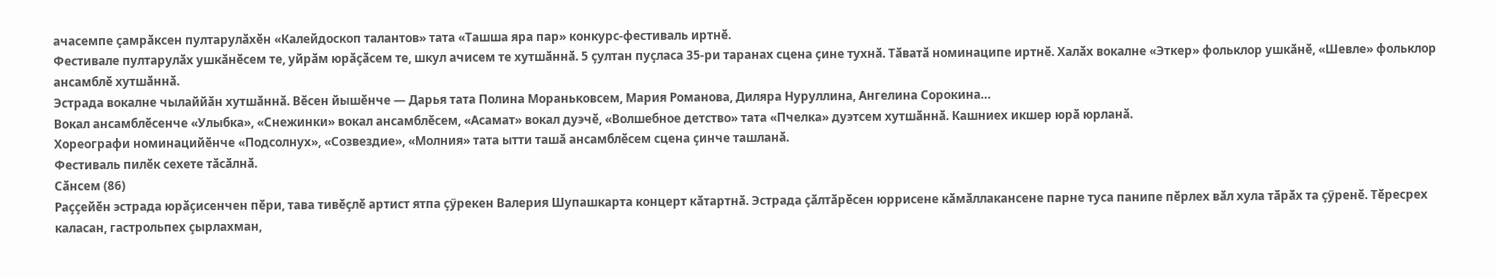ачасемпе ҫамрӑксен пултарулӑхӗн «Калейдоскоп талантов» тата «Ташша яра пар» конкурс-фестиваль иртнӗ.
Фестивале пултарулӑх ушкӑнӗсем те, уйрӑм юрӑҫӑсем те, шкул ачисем те хутшӑннӑ. 5 ҫултан пуҫласа 35-ри таранах сцена ҫине тухнӑ. Тӑватӑ номинаципе иртнӗ. Халӑх вокалне «Эткер» фольклор ушкӑнӗ, «Шевле» фольклор ансамблӗ хутшӑннӑ.
Эстрада вокалне чылаййӑн хутшӑннӑ. Вӗсен йышӗнче — Дарья тата Полина Мораньковсем, Мария Романова, Диляра Нуруллина, Ангелина Сорокина…
Вокал ансамблӗсенче «Улыбка», «Снежинки» вокал ансамблӗсем, «Асамат» вокал дуэчӗ, «Волшебное детство» тата «Пчелка» дуэтсем хутшӑннӑ. Кашниех икшер юрӑ юрланӑ.
Хореографи номинацийӗнче «Подсолнух», «Созвездие», «Молния» тата ытти ташӑ ансамблӗсем сцена ҫинче ташланӑ.
Фестиваль пилӗк сехете тӑсӑлнӑ.
Сӑнсем (86)
Раҫҫейӗн эстрада юрӑҫисенчен пӗри, тава тивӗҫлӗ артист ятпа ҫӳрекен Валерия Шупашкарта концерт кӑтартнӑ. Эстрада ҫӑлтӑрӗсен юррисене кӑмӑллакансене парне туса панипе пӗрлех вӑл хула тӑрӑх та ҫӳренӗ. Тӗресрех каласан, гастрольпех ҫырлахман,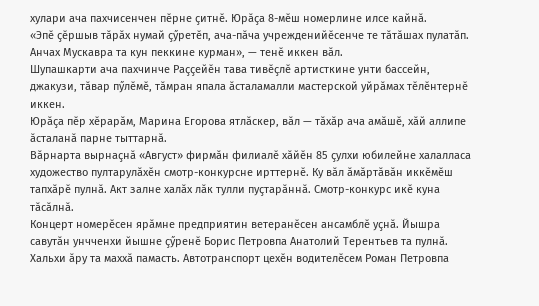хулари ача пахчисенчен пӗрне ҫитнӗ. Юрӑҫа 8-мӗш номерлине илсе кайнӑ.
«Эпӗ ҫӗршыв тӑрӑх нумай ҫӳретӗп, ача-пӑча учрежденийӗсенче те тӑтӑшах пулатӑп. Анчах Мускавра та кун пеккине курман», — тенӗ иккен вӑл.
Шупашкарти ача пахчинче Раҫҫейӗн тава тивӗҫлӗ артисткине унти бассейн, джакузи, тӑвар пӳлӗмӗ, тӑмран япала ӑсталамалли мастерской уйрӑмах тӗлӗнтернӗ иккен.
Юрӑҫа пӗр хӗрарӑм, Марина Егорова ятлӑскер, вӑл — тӑхӑр ача амӑшӗ, хӑй аллипе ӑсталанӑ парне тыттарнӑ.
Вӑрнарта вырнаҫнӑ «Август» фирмӑн филиалӗ хӑйӗн 85 ҫулхи юбилейне халалласа художество пултарулӑхӗн смотр-конкурсне ирттернӗ. Ку вӑл ӑмӑртӑвӑн иккӗмӗш тапхӑрӗ пулнӑ. Акт залне халӑх лӑк тулли пуҫтарӑннӑ. Смотр-конкурс икӗ куна тӑсӑлнӑ.
Концерт номерӗсен ярӑмне предприятин ветеранӗсен ансамблӗ уҫнӑ. Йышра савутӑн унчченхи йышне ҫӳренӗ Борис Петровпа Анатолий Терентьев та пулнӑ. Хальхи ӑру та маххӑ памасть. Автотранспорт цехӗн водителӗсем Роман Петровпа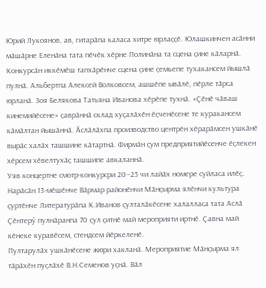Юрий Лукоянов, ав, гитарӑпа каласа хитре юрлаҫҫӗ. Юлашкинчен асӑнни мӑшӑрне Еленӑна тата пӗчӗк хӗрне Полинӑна та сцена ҫине кӑларнӑ.
Конкурсӑн иккӗмӗш тапхӑрӗнче сцена ҫине ҫемьепе тухакансем йышлӑ пулнӑ. Альбертпа Алексей Волковсем, ашшӗпе ывӑлӗ, пӗрле тӑрса юрланӑ. Зоя Белякова Татьяна Иванова хӗрӗпе тухнӑ. «Ҫӗнӗ чӑваш кинемийӗсене» ҫаврӑннӑ склад хуҫалӑхӗн ӗҫченӗсене те куракансем кӑмӑлтан йышӑннӑ. Ӑслӑлӑхпа производство центрӗн хӗрарӑмсен ушкӑнӗ вырӑс халӑх ташшине кӑтартнӑ. Фирмӑн ҫум предприятийӗсенче ӗҫлекен хӗрсем хӗвелтухӑҫ ташшипе авкаланнӑ.
Уяв концертне смотр-конкурсри 20–25 чи лайӑх номере суйласа илӗҫ.
Нарӑсӑн 13-мӗшӗнче Вӑрмар районӗнчи Мӑнҫырма ялӗнчи культура ҫуртӗнче Литературӑпа К.Иванов ҫулталӑкӗсене халалласа тата Аслӑ Ҫӗнтерӳ пулнӑранпа 70 ҫул ҫитнӗ май мероприяти иртнӗ. Ҫавна май кӗнеке куравӗсем, стендсем йӗркеленӗ.
Пултарулӑх ушкӑнӗсене жюри хакланӑ. Мероприятие Мӑнҫырма ял тӑрӑхӗн пуҫлӑхӗ В.Н.Семенов уҫнӑ. Вӑл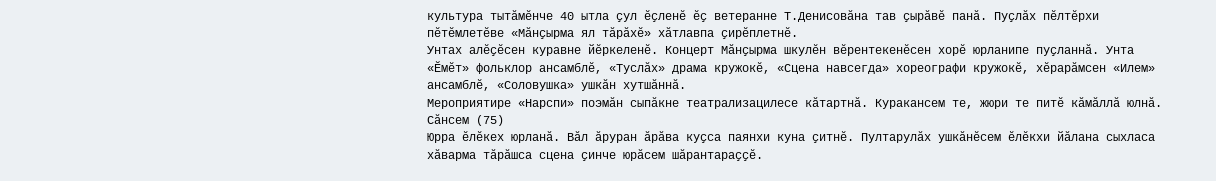культура тытӑмӗнче 40 ытла ҫул ӗҫленӗ ӗҫ ветеранне Т.Денисовӑна тав ҫырӑвӗ панӑ. Пуҫлӑх пӗлтӗрхи пӗтӗмлетӗве «Мӑнҫырма ял тӑрӑхӗ» хӑтлавпа ҫирӗплетнӗ.
Унтах алӗҫӗсен куравне йӗркеленӗ. Концерт Мӑнҫырма шкулӗн вӗрентекенӗсен хорӗ юрланипе пуҫланнӑ. Унта «Ӗмӗт» фольклор ансамблӗ, «Туслӑх» драма кружокӗ, «Сцена навсегда» хореографи кружокӗ, хӗрарӑмсен «Илем» ансамблӗ, «Соловушка» ушкӑн хутшӑннӑ.
Мероприятире «Нарспи» поэмӑн сыпӑкне театрализацилесе кӑтартнӑ. Куракансем те, жюри те питӗ кӑмӑллӑ юлнӑ.
Сӑнсем (75)
Юрра ӗлӗкех юрланӑ. Вӑл ӑруран ӑрӑва куҫса паянхи куна ҫитнӗ. Пултарулӑх ушкӑнӗсем ӗлӗкхи йӑлана сыхласа хӑварма тӑрӑшса сцена ҫинче юрӑсем шӑрантараҫҫӗ.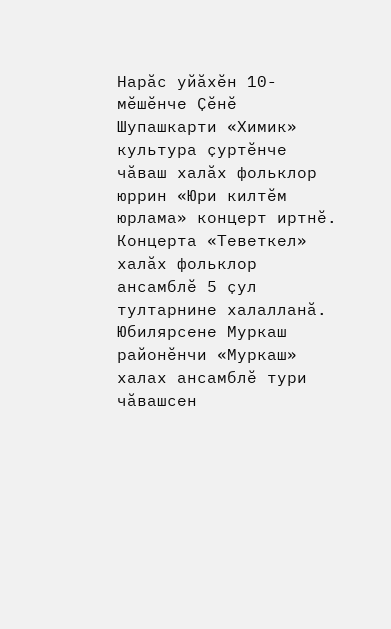Нарӑс уйӑхӗн 10-мӗшӗнче Ҫӗнӗ Шупашкарти «Химик» культура ҫуртӗнче чӑваш халӑх фольклор юррин «Юри килтӗм юрлама» концерт иртнӗ. Концерта «Теветкел» халӑх фольклор ансамблӗ 5 ҫул тултарнине халалланӑ.
Юбилярсене Муркаш районӗнчи «Муркаш» халах ансамблӗ тури чӑвашсен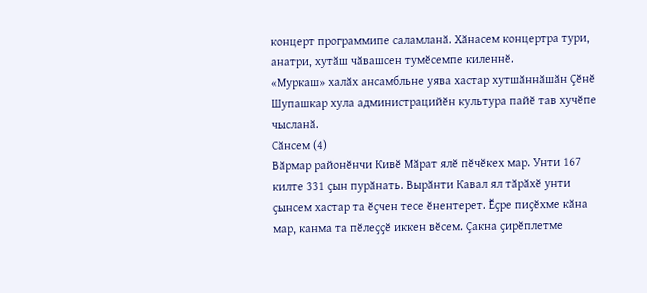концерт программипе саламланӑ. Хӑнасем концертра тури, анатри, хутӑш чӑвашсен тумӗсемпе киленнӗ.
«Муркаш» халӑх ансамбльне уява хастар хутшӑннӑшӑн Ҫӗнӗ Шупашкар хула администрацийӗн культура пайӗ тав хучӗпе чысланӑ.
Сӑнсем (4)
Вӑрмар районӗнчи Кивӗ Мӑрат ялӗ пӗчӗкех мар. Унти 167 килте 331 ҫын пурӑнать. Вырӑнти Кавал ял тӑрӑхӗ унти ҫынсем хастар та ӗҫчен тесе ӗнентерет. Ӗҫре пиҫӗхме кӑна мар, канма та пӗлеҫҫӗ иккен вӗсем. Ҫакна ҫирӗплетме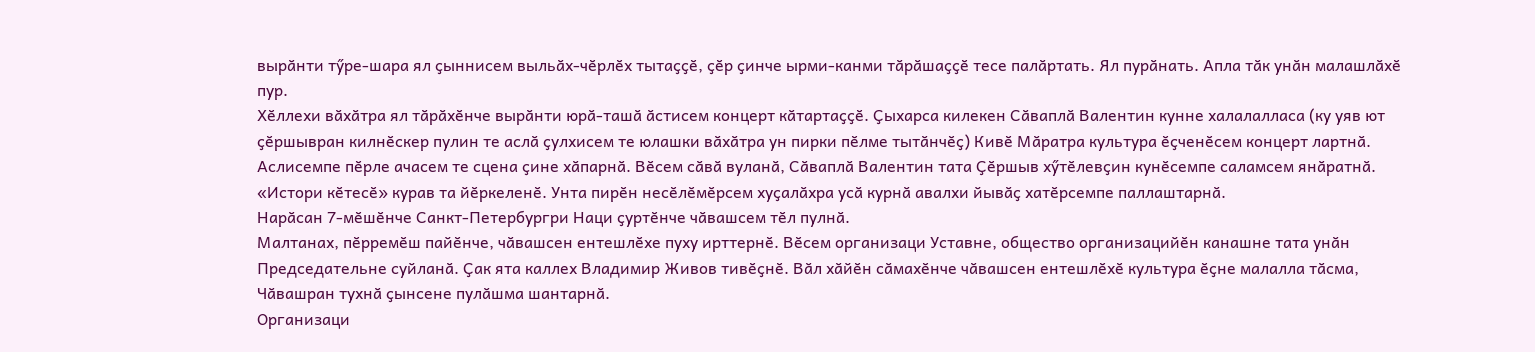вырӑнти тӳре-шара ял ҫыннисем выльӑх-чӗрлӗх тытаҫҫӗ, ҫӗр ҫинче ырми-канми тӑрӑшаҫҫӗ тесе палӑртать. Ял пурӑнать. Апла тӑк унӑн малашлӑхӗ пур.
Хӗллехи вӑхӑтра ял тӑрӑхӗнче вырӑнти юрӑ-ташӑ ӑстисем концерт кӑтартаҫҫӗ. Ҫыхарса килекен Сӑваплӑ Валентин кунне халалалласа (ку уяв ют ҫӗршывран килнӗскер пулин те аслӑ ҫулхисем те юлашки вӑхӑтра ун пирки пӗлме тытӑнчӗҫ) Кивӗ Мӑратра культура ӗҫченӗсем концерт лартнӑ. Аслисемпе пӗрле ачасем те сцена ҫине хӑпарнӑ. Вӗсем сӑвӑ вуланӑ, Сӑваплӑ Валентин тата Ҫӗршыв хӳтӗлевҫин кунӗсемпе саламсем янӑратнӑ.
«Истори кӗтесӗ» курав та йӗркеленӗ. Унта пирӗн несӗлӗмӗрсем хуҫалӑхра усӑ курнӑ авалхи йывӑҫ хатӗрсемпе паллаштарнӑ.
Нарӑсан 7-мӗшӗнче Санкт-Петербургри Наци ҫуртӗнче чӑвашсем тӗл пулнӑ.
Малтанах, пӗрремӗш пайӗнче, чӑвашсен ентешлӗхе пуху ирттернӗ. Вӗсем организаци Уставне, общество организацийӗн канашне тата унӑн Председательне суйланӑ. Ҫак ята каллех Владимир Живов тивӗҫнӗ. Вӑл хӑйӗн сӑмахӗнче чӑвашсен ентешлӗхӗ культура ӗҫне малалла тӑсма, Чӑвашран тухнӑ ҫынсене пулӑшма шантарнӑ.
Организаци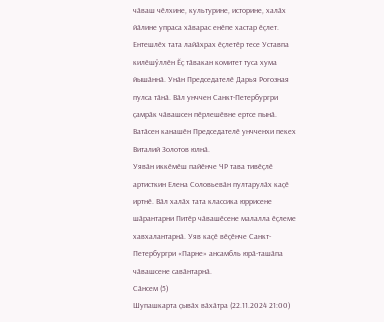чӑваш чӗлхине, культурине, историне, халӑх йӑлине упраса хӑварас енӗпе хастар ӗҫлет. Ентешлӗх тата лайӑхрах ӗҫлетӗр тесе Уставпа килӗшӳллӗн Ӗҫ тӑвакан комитет туса хума йышӑннӑ. Унӑн Председателӗ Дарья Рогозная пулса тӑнӑ. Вӑл унччен Санкт-Петербургри ҫамрӑк чӑвашсен пӗрлешӗвне ертсе пынӑ. Ватӑсен канашӗн Председателӗ унчченхи пекех Виталий Золотов юлнӑ.
Уявӑн иккӗмӗш пайӗнче ЧР тава тивӗҫлӗ артисткин Елена Соловьевӑн пултарулӑх каҫӗ иртнӗ. Вӑл халӑх тата классика юррисене шӑрантарни Питӗр чӑвашӗсене малалла ӗҫлеме хавхалантарнӑ. Уяв каҫӗ вӗҫӗнче Санкт-Петербургри «Парне» ансамбль юрӑ-ташӑпа чӑвашсене савӑнтарнӑ.
Сӑнсем (5)
Шупашкарта ҫывӑх вӑхӑтра (22.11.2024 21:00)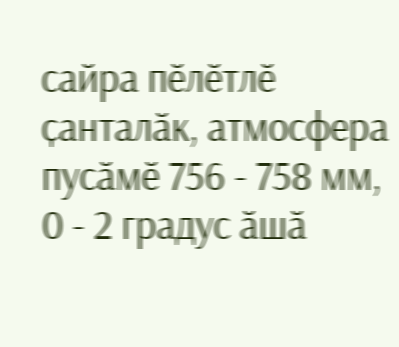сайра пӗлӗтлӗ ҫанталӑк, атмосфера пусӑмӗ 756 - 758 мм, 0 - 2 градус ӑшӑ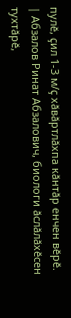пулӗ, ҫил 1-3 м/ҫ хӑвӑртлӑхпа кӑнтӑр енчен вӗрӗ.
| Абзалов Ринат Абзалович, биологи ӑслӑлӑхӗсен тухтӑрӗ,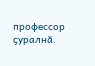профессор ҫуралнӑ.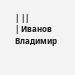| ||
| Иванов Владимир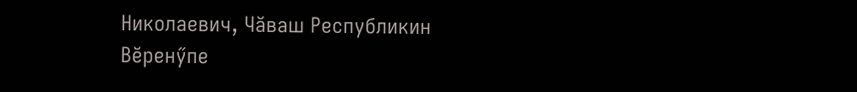Николаевич, Чӑваш Республикин Вӗренӳпе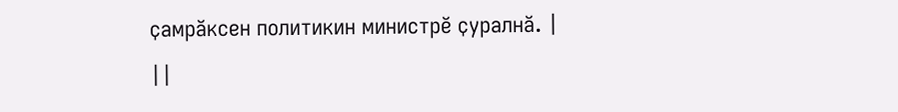ҫамрӑксен политикин министрӗ ҫуралнӑ. | ||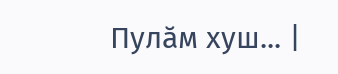Пулӑм хуш... |